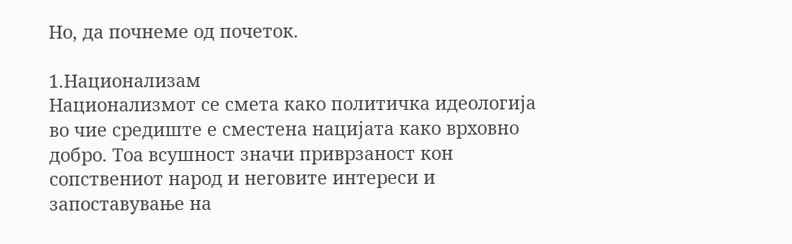Но, да почнеме од почеток.

1.Национализам
Национализмот се смета како политичка идеологија во чие средиште е сместена нацијата како врховно добро. Тоа всушност значи приврзаност кон сопствениот народ и неговите интереси и запоставување на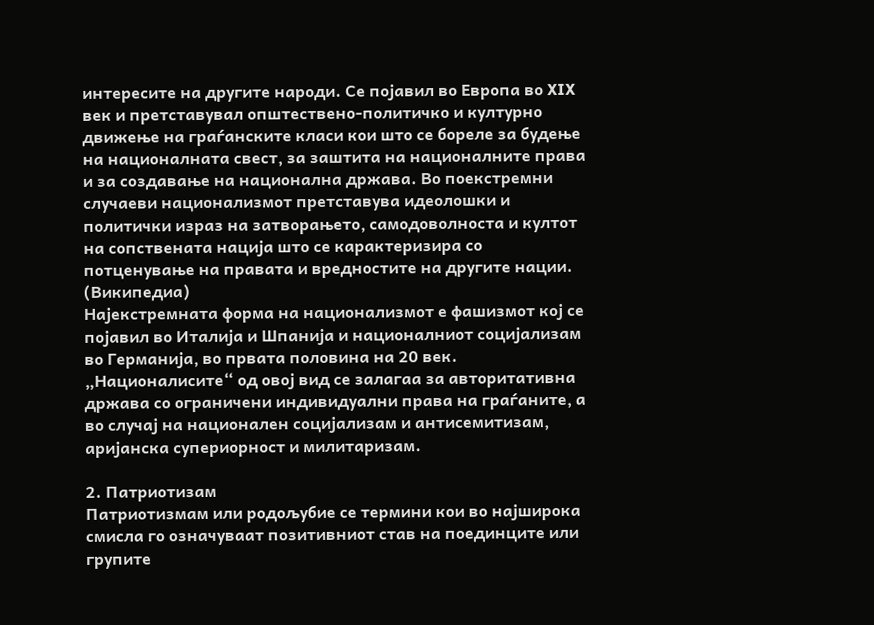интересите на другите народи. Се појавил во Европа во XIX век и претставувал општествено-политичко и културно движење на граѓанските класи кои што се бореле за будење на националната свест, за заштита на националните права и за создавање на национална држава. Во поекстремни случаеви национализмот претставува идеолошки и политички израз на затворањето, самодоволноста и култот на сопствената нација што се карактеризира со потценување на правата и вредностите на другите нации. (Википедиа)
Најекстремната форма на национализмот е фашизмот кој се појавил во Италија и Шпанија и националниот социјализам во Германија, во првата половина на 20 век. „Националисите“ од овој вид се залагаа за авторитативна држава со ограничени индивидуални права на граѓаните, а во случај на национален социјализам и антисемитизам, аријанска супериорност и милитаризам.

2. Патриотизам
Патриотизмам или родољубие се термини кои во најширока смисла го означуваат позитивниот став на поединците или групите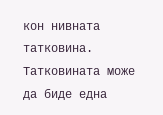кон нивната татковина. Татковината може да биде една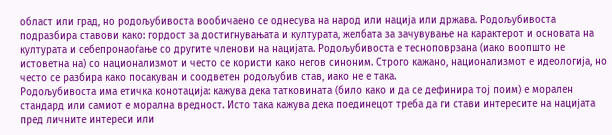област или град, но родољубивоста вообичаено се однесува на народ или нација или држава. Родољубивоста подразбира ставови како: гордост за достигнувањата и културата, желбата за зачувување на карактерот и основата на културата и себепронаоѓање со другите членови на нацијата. Родољубивоста е тесноповрзана (иако воопшто не истоветна на) со национализмот и често се користи како негов синоним. Строго кажано, национализмот е идеологија, но често се разбира како посакуван и соодветен родољубив став, иако не е така.
Родољубивоста има етичка конотација: кажува дека татковината (било како и да се дефинира тој поим) е морален стандард или самиот е морална вредност. Исто така кажува дека поединецот треба да ги стави интересите на нацијата пред личните интереси или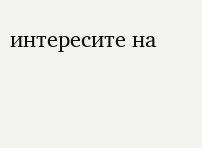интересите на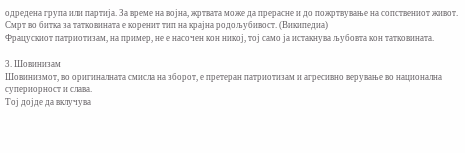одредена група или партија. За време на војна, жртвата може да прерасне и до пожртвување на сопствениот живот. Смрт во битка за татковината е коренит тип на крајна родољубивост. (Википедиа)
Фрацускиот патриотизам, на пример, не е насочен кон никој, тој само ја истакнува љубовта кон татковината.

3. Шовинизам
Шовинизмот, во оригиналната смисла на зборот, е претеран патриотизам и агресивно верување во национална супериорност и слава.
Тој дојде да вклучува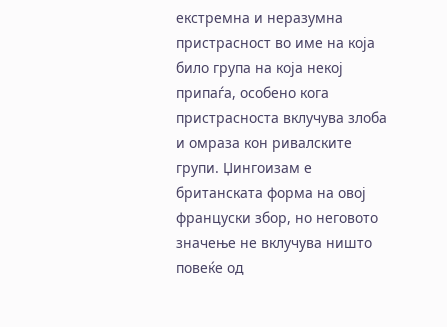екстремна и неразумна пристрасност во име на која било група на која некој припаѓа, особено кога пристрасноста вклучува злоба и омраза кон ривалските групи. Џингоизам е британската форма на овој француски збор, но неговото значење не вклучува ништо повеќе од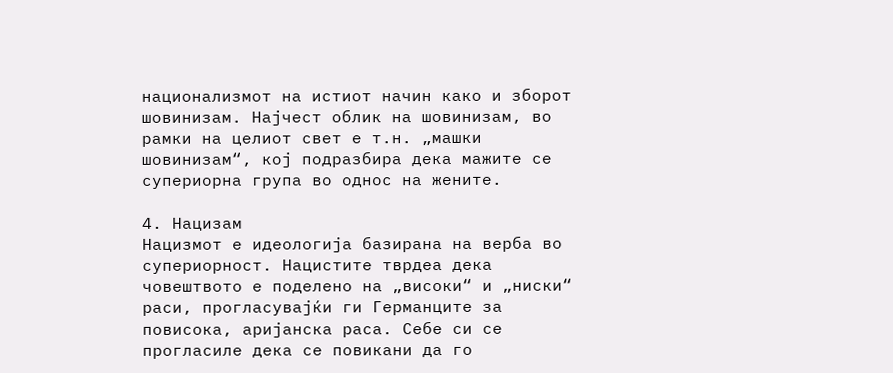национализмот на истиот начин како и зборот шовинизам. Најчест облик на шовинизам, во рамки на целиот свет е т.н. „машки шовинизам“, кој подразбира дека мажите се супериорна група во однос на жените.

4. Нацизам
Нацизмот е идеологија базирана на верба во супериорност. Нацистите тврдеа дека човештвото е поделено на „високи“ и „ниски“ раси, прогласувајќи ги Германците за повисока, аријанска раса. Себе си се прогласиле дека се повикани да го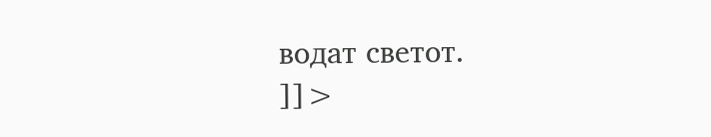водат светот.
]]>